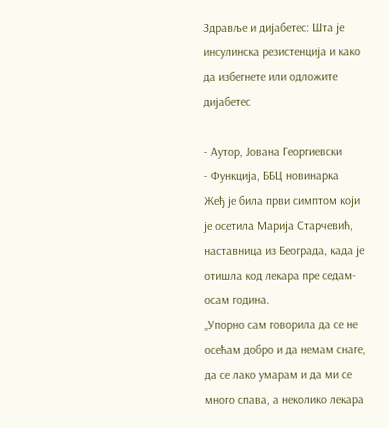Здравље и дијабетес: Шта је инсулинска резистенција и како да избегнете или одложите дијабетес

- Аутор, Јована Георгиевски
- Функција, ББЦ новинарка
Жеђ је била први симптом који је осетила Марија Старчевић, наставница из Београда, када је отишла код лекара пре седам-осам година.
„Упорно сам говорила да се не осећам добро и да немам снаге, да се лако умарам и да ми се много спава, а неколико лекара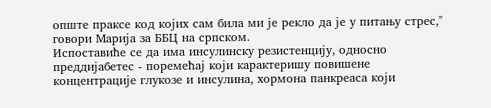опште праксе код којих сам била ми је рекло да је у питању стрес," говори Марија за ББЦ на српском.
Испоставиће се да има инсулинску резистенцију, односно преддијабетес - поремећај који карактеришу повишене концентрације глукозе и инсулина, хормона панкреаса који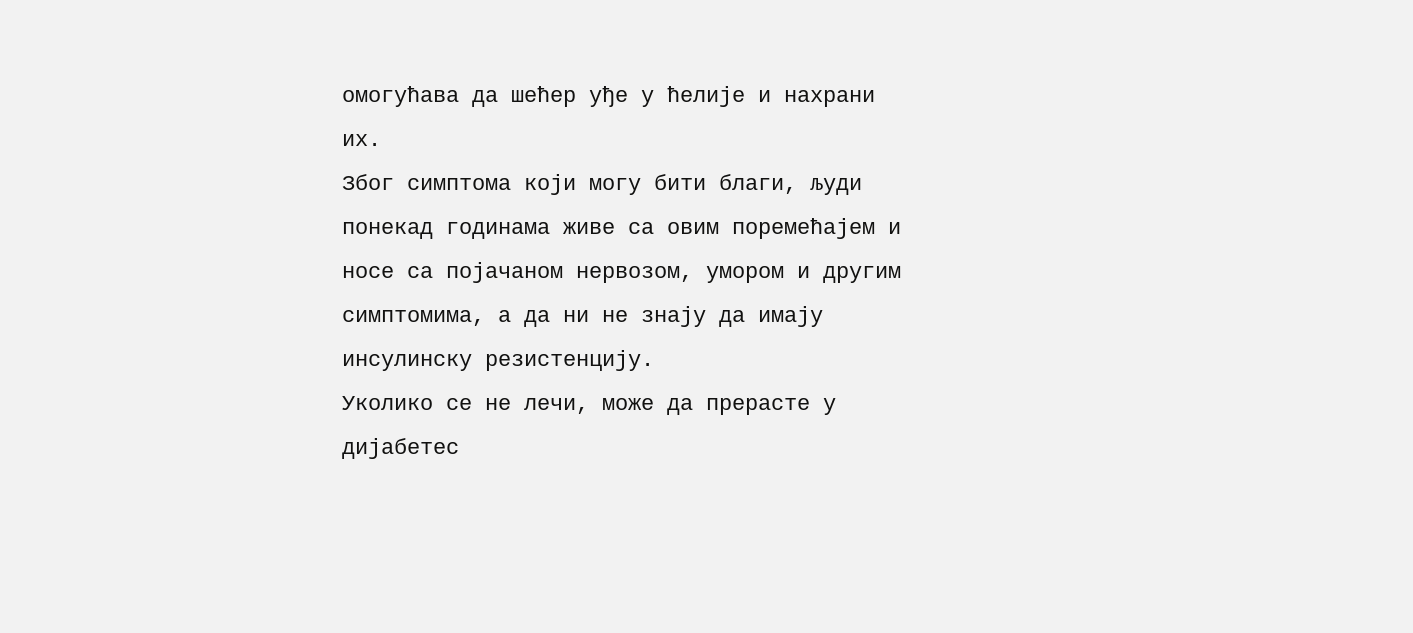омогућава да шећер уђе у ћелије и нахрани их.
Због симптома који могу бити благи, људи понекад годинама живе са овим поремећајем и носе са појачаном нервозом, умором и другим симптомима, а да ни не знају да имају инсулинску резистенцију.
Уколико се не лечи, може да прерасте у дијабетес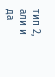тип 2, али и да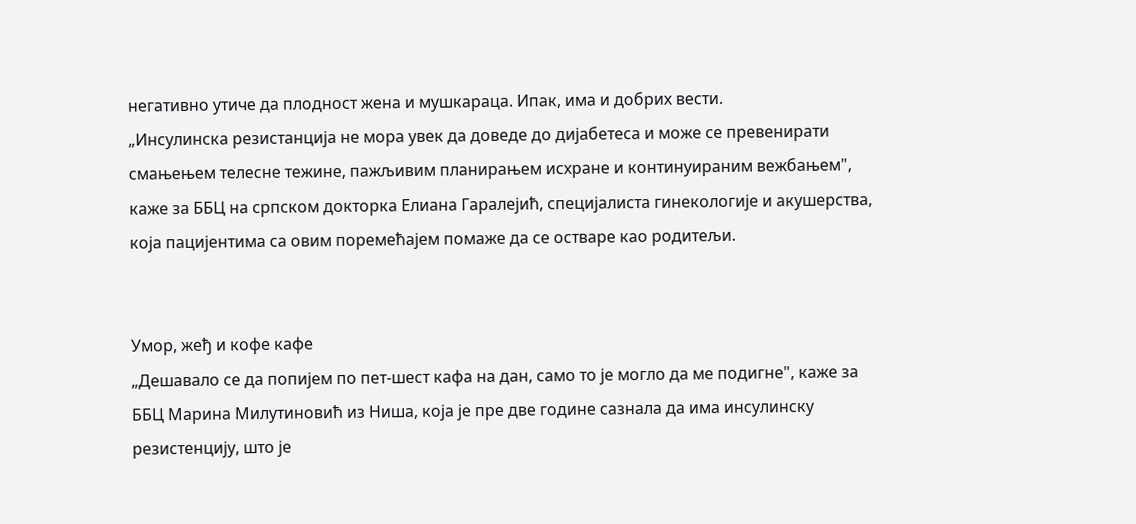негативно утиче да плодност жена и мушкараца. Ипак, има и добрих вести.
„Инсулинска резистанција не мора увек да доведе до дијабетеса и може се превенирати смањењем телесне тежине, пажљивим планирањем исхране и континуираним вежбањем", каже за ББЦ на српском докторка Елиана Гаралејић, специјалиста гинекологије и акушерства, која пацијентима са овим поремећајем помаже да се остваре као родитељи.


Умор, жеђ и кофе кафе
„Дешавало се да попијем по пет-шест кафа на дан, само то је могло да ме подигне", каже за ББЦ Марина Милутиновић из Ниша, која је пре две године сазнала да има инсулинску резистенцију, што је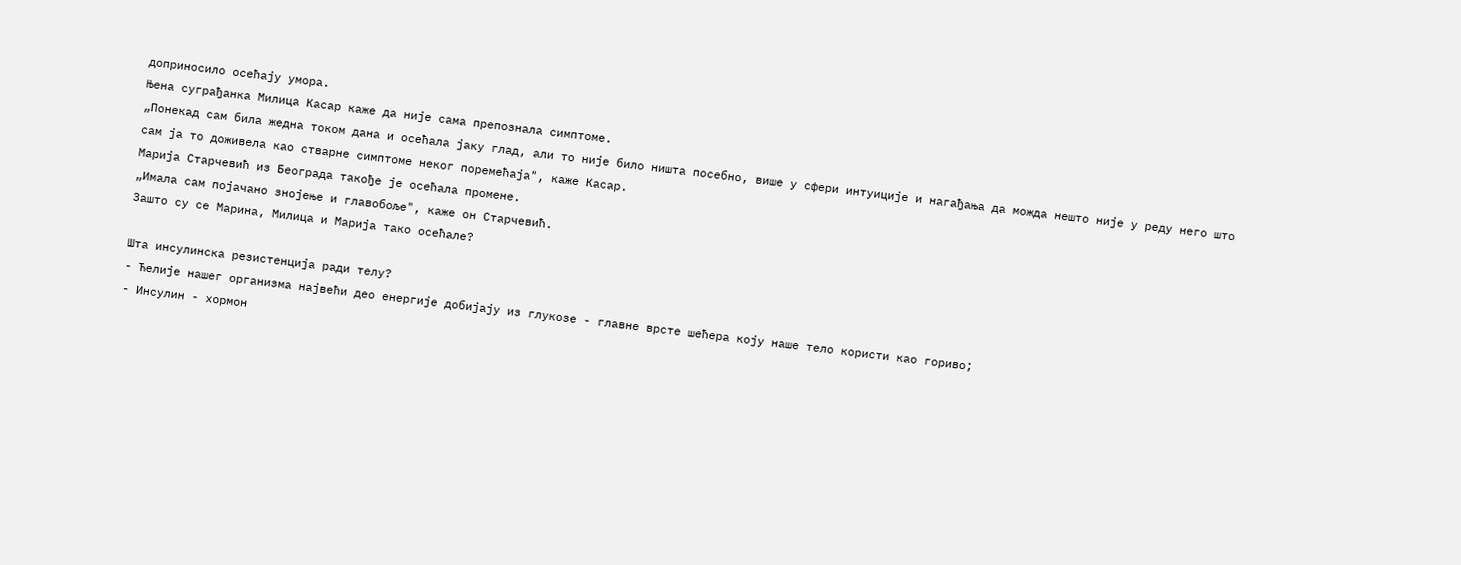доприносило осећају умора.
Њена суграђанка Милица Касар каже да није сама препознала симптоме.
„Понекад сам била жедна током дана и осећала јаку глад, али то није било ништа посебно, више у сфери интуиције и нагађања да можда нешто није у реду него што сам ја то доживела као стварне симптоме неког поремећаја", каже Касар.
Марија Старчевић из Београда такође је осећала промене.
„Имала сам појачано знојење и главобоље", каже он Старчевић.
Зашто су се Марина, Милица и Марија тако осећале?

Шта инсулинска резистенција ради телу?
- Ћелије нашег организма највећи део енергије добијају из глукозе - главне врсте шећера коју наше тело користи као гориво;
- Инсулин - хормон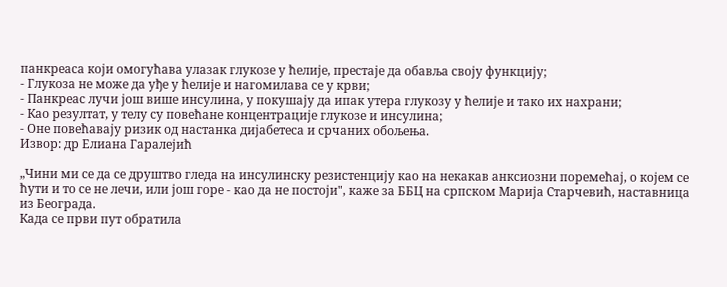панкреаса који омогућава улазак глукозе у ћелије, престаје да обавља своју функцију;
- Глукоза не може да уђе у ћелије и нагомилава се у крви;
- Панкреас лучи још више инсулина, у покушају да ипак утера глукозу у ћелије и тако их нахрани;
- Као резултат, у телу су повећане концентрације глукозе и инсулина;
- Оне повећавају ризик од настанка дијабетеса и срчаних обољења.
Извор: др Елиана Гаралејић

„Чини ми се да се друштво гледа на инсулинску резистенцију као на некакав анксиозни поремећај, о којем се ћути и то се не лечи, или још горе - као да не постоји", каже за ББЦ на српском Марија Старчевић, наставница из Београда.
Када се први пут обратила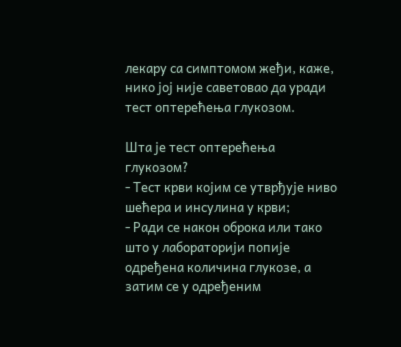лекару са симптомом жеђи, каже, нико јој није саветовао да уради тест оптерећења глукозом.

Шта је тест оптерећења глукозом?
- Тест крви којим се утврђује ниво шећера и инсулина у крви;
- Ради се након оброка или тако што у лабораторији попије одређена количина глукозе, а затим се у одређеним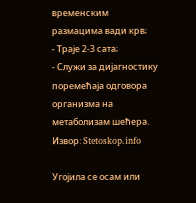временским размацима вади крв;
- Траје 2-3 сата;
- Служи за дијагностику поремећаја одговора организма на метаболизам шећера.
Извор: Stetoskop.info

Угојила се осам или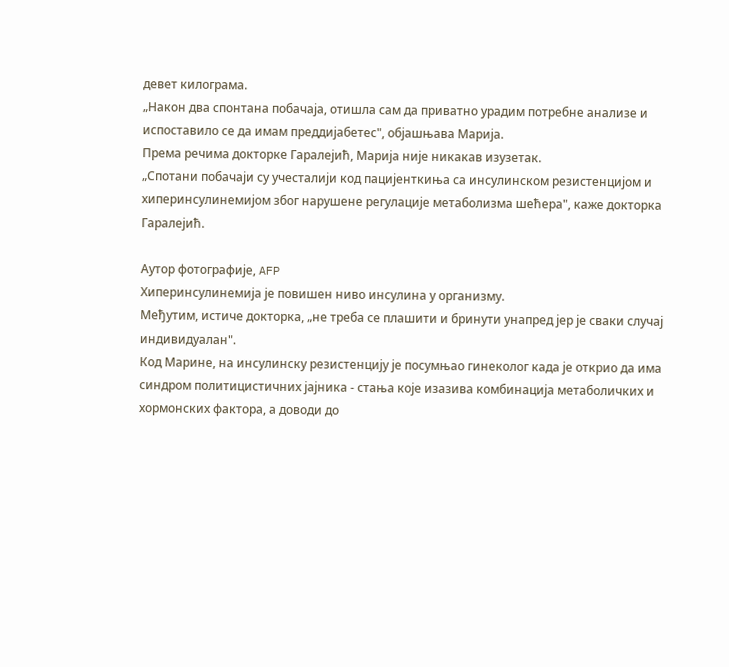девет килограма.
„Након два спонтана побачаја, отишла сам да приватно урадим потребне анализе и испоставило се да имам преддијабетес", објашњава Марија.
Према речима докторке Гаралејић, Марија није никакав изузетак.
„Спотани побачаји су учесталији код пацијенткиња са инсулинском резистенцијом и хиперинсулинемијом због нарушене регулације метаболизма шећера", каже докторка Гаралејић.

Аутор фотографије, AFP
Хиперинсулинемија је повишен ниво инсулина у организму.
Међутим, истиче докторка, „не треба се плашити и бринути унапред јер је сваки случај индивидуалан".
Код Марине, на инсулинску резистенцију је посумњао гинеколог када је открио да има синдром политицистичних јајника - стањa које изазива комбинација метаболичких и хормонских фактора, а доводи до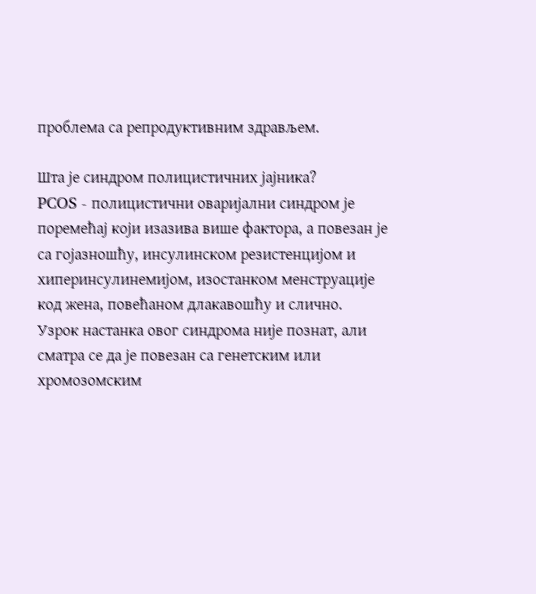проблема са репродуктивним здрављем.

Шта је синдром полицистичних јајника?
PCOS - полицистични оваријални синдром је поремећај који изазива више фактора, а повезан је са гојазношћу, инсулинском резистенцијом и хиперинсулинемијом, изостанком менструације код жена, повећаном длакавошћу и слично.
Узрок настанка овог синдрома није познат, али сматра се да је повезан са генетским или хромозомским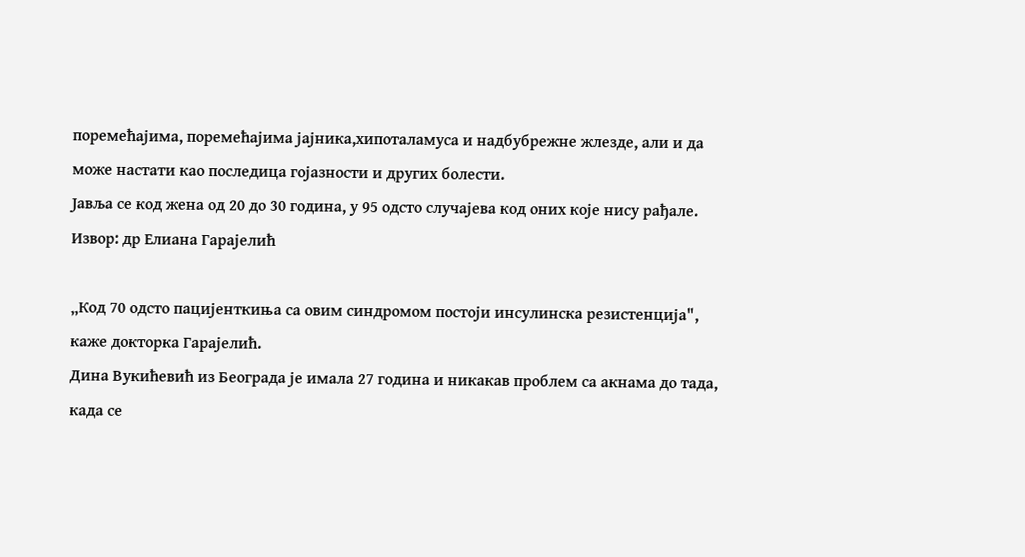поремећајима, поремећајима јајника,хипоталамуса и надбубрежне жлезде, али и да може настати као последица гојазности и других болести.
Јавља се код жена од 20 до 30 година, у 95 одсто случајева код оних које нису рађале.
Извор: др Елиана Гарајелић

„Код 70 одсто пацијенткиња са овим синдромом постоји инсулинска резистенција", каже докторка Гарајелић.
Дина Вукићевић из Београда је имала 27 година и никакав проблем са акнама до тада, када се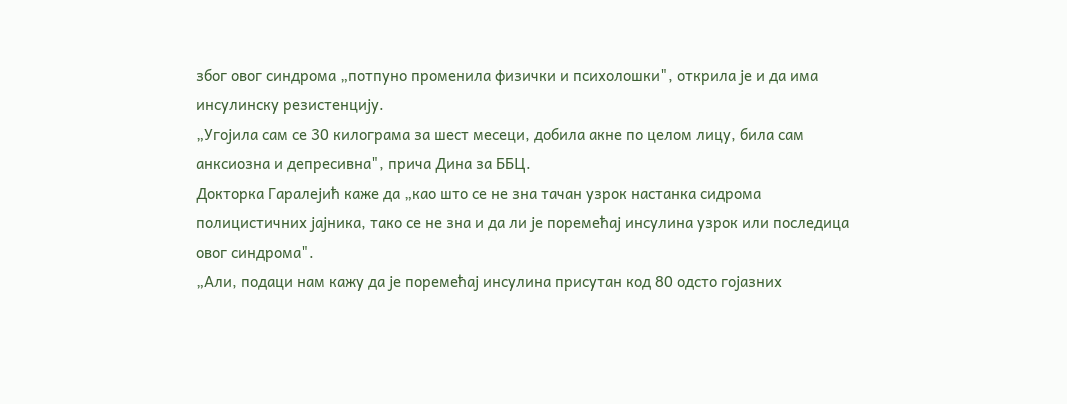због овог синдрома „потпуно променила физички и психолошки", открила је и да има инсулинску резистенцију.
„Угојила сам се 30 килограма за шест месеци, добила акне по целом лицу, била сам анксиозна и депресивна", прича Дина за ББЦ.
Докторка Гаралејић каже да „као што се не зна тачан узрок настанка сидрома полицистичних јајника, тако се не зна и да ли је поремећај инсулина узрок или последица овог синдрома".
„Али, подаци нам кажу да је поремећај инсулина присутан код 80 одсто гојазних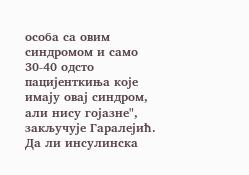особа са овим синдромом и само 30-40 одсто пацијенткиња које имају овај синдром, али нису гојазне", закључује Гаралејић.
Да ли инсулинска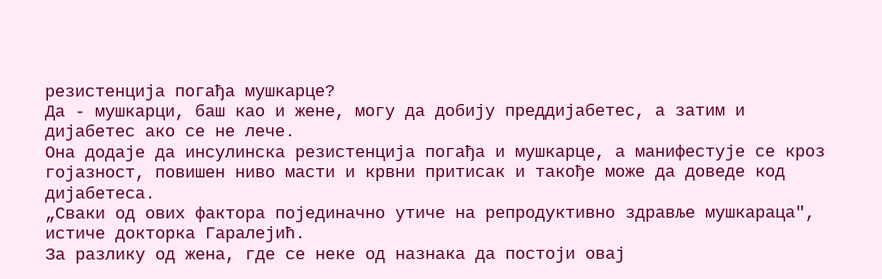резистенција погађа мушкарце?
Да - мушкарци, баш као и жене, могу да добију преддијабетес, а затим и дијабетес ако се не лече.
Она додаје да инсулинска резистенција погађа и мушкарце, а манифестује се кроз гојазност, повишен ниво масти и крвни притисак и такође може да доведе код дијабетеса.
„Сваки од ових фактора појединачно утиче на репродуктивно здравље мушкараца", истиче докторка Гаралејић.
За разлику од жена, где се неке од назнака да постоји овај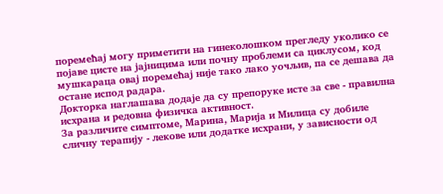поремећај могу приметити на гинеколошком прегледу уколико се појаве цисте на јајницима или почну проблеми са циклусом, код мушкараца овај поремећај није тако лако уочљив, па се дешава да остане испод радара.
Докторка наглашава додаје да су препоруке исте за све - правилна исхрана и редовна физичка активност.
За различите симптоме, Марина, Марија и Милица су добиле сличну терапију - лекове или додатке исхрани, у зависности од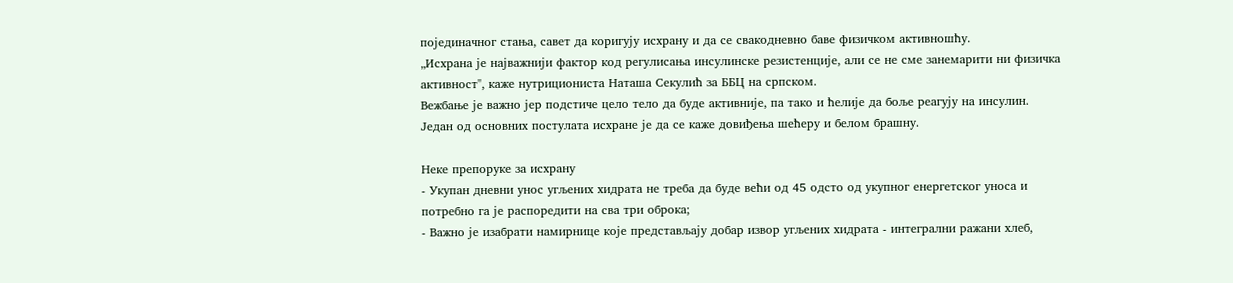појединачног стања, савет да коригују исхрану и да се свакодневно баве физичком активношћу.
„Исхрана је најважнији фактор код регулисања инсулинске резистенције, али се не сме занемарити ни физичка активност", каже нутрициониста Наташа Секулић за ББЦ на српском.
Вежбање је важно јер подстиче цело тело да буде активније, па тако и ћелије да боље реагују на инсулин.
Један од основних постулата исхране је да се каже довиђења шећеру и белом брашну.

Неке препоруке за исхрану
- Укупан дневни унос угљених хидрата не треба да буде већи од 45 одсто од укупног енергетског уноса и потребно га је распоредити на сва три оброка;
- Важно је изабрати намирнице које представљају добар извор угљених хидрата - интегрални ражани хлеб,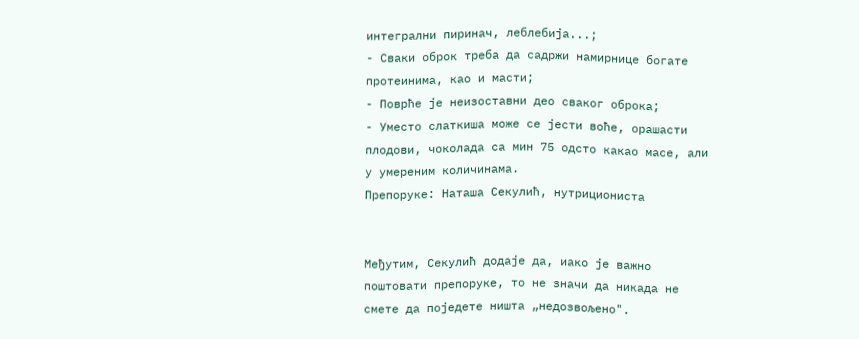интегрални пиринач, леблебија...;
- Сваки оброк треба да садржи намирнице богате протеинима, као и масти;
- Поврће је неизоставни део сваког оброка;
- Уместо слаткиша може се јести воће, орашасти плодови, чоколада са мин 75 одсто какао масе, али у умереним количинама.
Препоруке: Наташа Секулић, нутрициониста


Међутим, Секулић додаје да, иако је важно поштовати препоруке, то не значи да никада не смете да поједете ништа „недозвољено".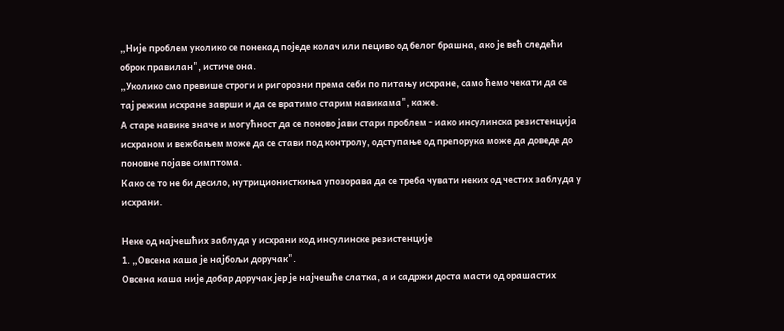„Није проблем уколико се понекад поједе колач или пециво од белог брашна, ако је већ следећи оброк правилан", истиче она.
„Уколико смо превише строги и ригорозни према себи по питању исхране, само ћемо чекати да се тај режим исхране заврши и да се вратимо старим навикама", каже.
А старе навике значе и могућност да се поново јави стари проблем - иако инсулинска резистенција исхраном и вежбањем може да се стави под контролу, одступање од препорука може да доведе до поновне појаве симптома.
Како се то не би десило, нутриционисткиња упозорава да се треба чувати неких од честих заблуда у исхрани.

Неке од најчешћих заблуда у исхрани код инсулинске резистенције
1. „Овсена каша је најбољи доручак".
Овсена каша није добар доручак јер је најчешће слатка, а и садржи доста масти од орашастих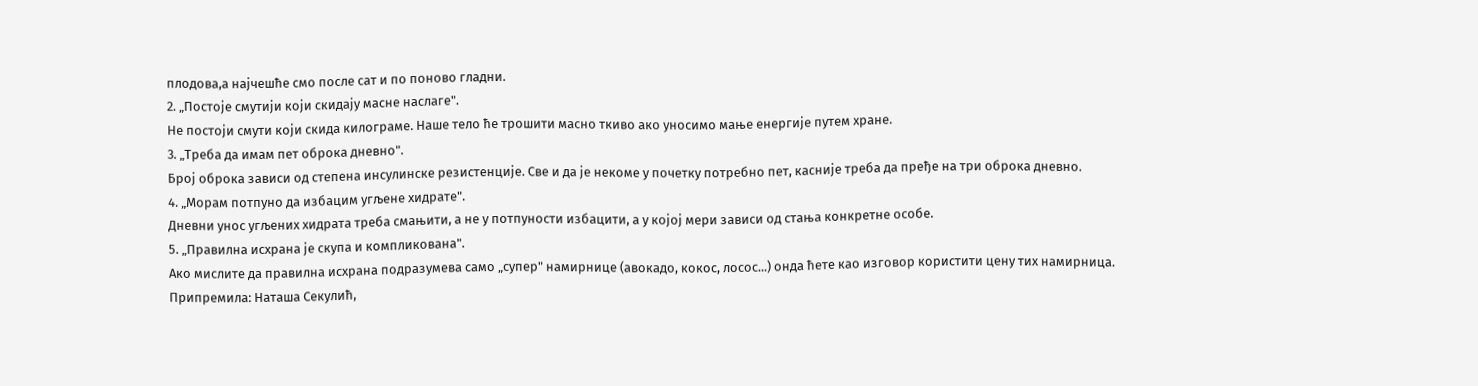плодова,а најчешће смо после сат и по поново гладни.
2. „Постоје смутији који скидају масне наслаге".
Не постоји смути који скида килограме. Наше тело ће трошити масно ткиво ако уносимо мање енергије путем хране.
3. „Треба да имам пет оброка дневно".
Број оброка зависи од степена инсулинске резистенције. Све и да је некоме у почетку потребно пет, касније треба да пређе на три оброка дневно.
4. „Морам потпуно да избацим угљене хидрате".
Дневни унос угљених хидрата треба смањити, а не у потпуности избацити, а у којој мери зависи од стања конкретне особе.
5. „Правилна исхрана је скупа и компликована".
Ако мислите да правилна исхрана подразумева само „супер" намирнице (авокадо, кокос, лосос...) онда ћете као изговор користити цену тих намирница.
Припремила: Наташа Секулић,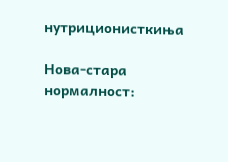нутриционисткиња

Нова-стара нормалност: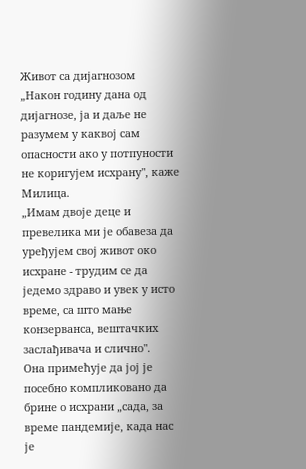Живот са дијагнозом
„Након годину дана од дијагнозе, ја и даље не разумем у каквој сам опасности ако у потпуности не коригујем исхрану", каже Милица.
„Имам двоје деце и превелика ми је обавеза да уређујем свој живот око исхране - трудим се да једемо здраво и увек у исто време, са што мање конзерванса, вештачких заслађивача и слично".
Она примећује да јој је посебно компликовано да брине о исхрани „сада, за време пандемије, када нас је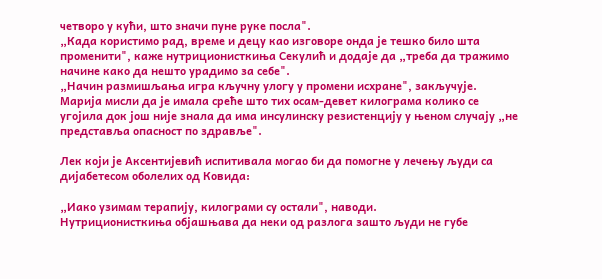четворо у кући, што значи пуне руке посла".
„Када користимо рад, време и децу као изговоре онда је тешко било шта променити", каже нутриционисткиња Секулић и додаје да „треба да тражимо начине како да нешто урадимо за себе".
„Начин размишљања игра кључну улогу у промени исхране", закључује.
Марија мисли да је имала среће што тих осам-девет килограма колико се угојила док још није знала да има инсулинску резистенцију у њеном случају „не представља опасност по здравље".

Лек који је Аксентијевић испитивала могао би да помогне у лечењу људи са дијабетесом оболелих од Ковида:

„Иако узимам терапију, килограми су остали", наводи.
Нутриционисткиња објашњава да неки од разлога зашто људи не губе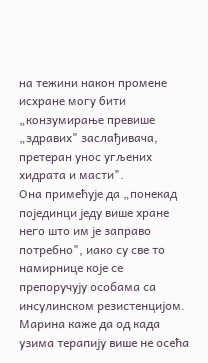на тежини након промене исхране могу бити „конзумирање превише „здравих" заслађивача, претеран унос угљених хидрата и масти".
Она примећује да „понекад појединци једу више хране него што им је заправо потребно", иако су све то намирнице које се препоручују особама са инсулинском резистенцијом.
Марина каже да од када узима терапију више не осећа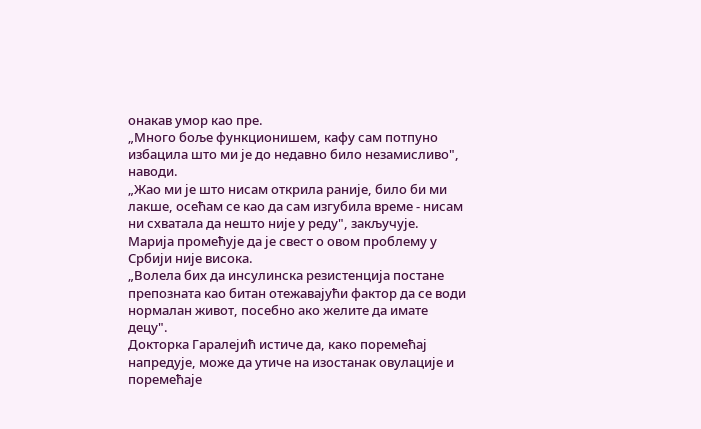онакав умор као пре.
„Много боље функционишем, кафу сам потпуно избацила што ми је до недавно било незамисливо", наводи.
„Жао ми је што нисам открила раније, било би ми лакше, осећам се као да сам изгубила време - нисам ни схватала да нешто није у реду", закључује.
Марија промећује да је свест о овом проблему у Србији није висока.
„Волела бих да инсулинска резистенција постане препозната као битан отежавајући фактор да се води нормалан живот, посебно ако желите да имате децу".
Докторка Гаралејић истиче да, како поремећај напредује, може да утиче на изостанак овулације и поремећаје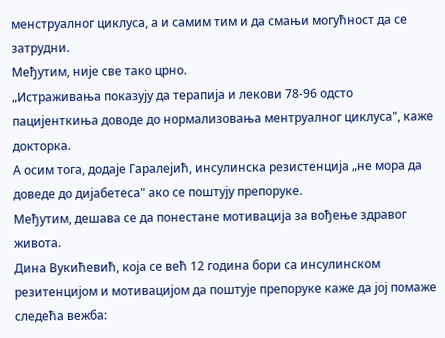менструалног циклуса, а и самим тим и да смањи могућност да се затрудни.
Међутим, није све тако црно.
„Истраживања показују да терапија и лекови 78-96 одсто пацијенткиња доводе до нормализовања ментруалног циклуса", каже докторка.
А осим тога, додаје Гаралејић, инсулинска резистенција „не мора да доведе до дијабетеса" ако се поштују препоруке.
Међутим, дешава се да понестане мотивација за вођење здравог живота.
Дина Вукићевић, која се већ 12 година бори са инсулинском резитенцијом и мотивацијом да поштује препоруке каже да јој помаже следећа вежба: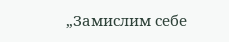„Замислим себе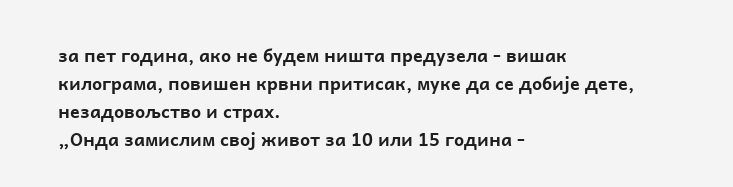за пет година, ако не будем ништа предузела - вишак килограма, повишен крвни притисак, муке да се добије дете, незадовољство и страх.
„Онда замислим свој живот за 10 или 15 година -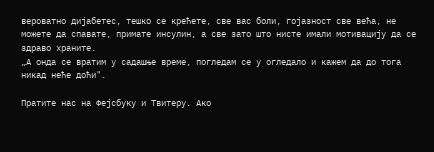вероватно дијабетес, тешко се крећете, све вас боли, гојазност све већа, не можете да спавате, примате инсулин, а све зато што нисте имали мотивацију да се здраво храните.
„А онда се вратим у садашње време, погледам се у огледало и кажем да до тога никад неће доћи".

Пратите нас на Фејсбуку и Твитеру. Ако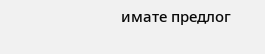имате предлог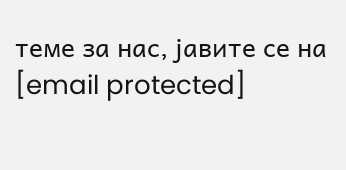теме за нас, јавите се на [email protected]